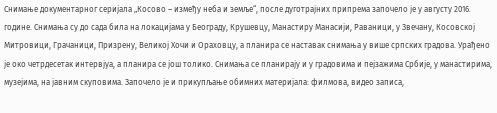Снимање документарног серијала „Косово – између неба и земље“, после дуготрајних припрема започело је у августу 2016. године. Снимања су до сада била на локацијама у Београду, Крушевцу, Манастиру Манасији, Раваници, у Звечану, Косовској Митровици, Грачаници, Призрену, Великој Хочи и Ораховцу, а планира се наставак снимања у више српских градова. Урађено је око четрдесетак интервјуа, а планира се још толико. Снимања се планирају и у градовима и пејзажима Србије, у манастирима, музејима, на јавним скуповима. Започело је и прикупљање обимних материјaла: филмова, видео записа,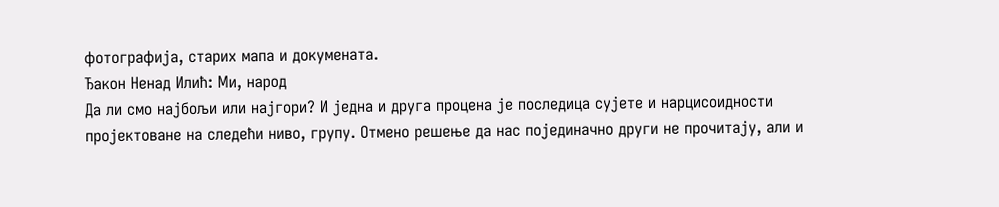фотографија, старих мапа и докумената.
Ђакон Ненад Илић: Ми, народ
Да ли смо најбољи или најгори? И једна и друга процена је последица сујете и нарцисоидности пројектоване на следећи ниво, групу. Отмено решење да нас појединачно други не прочитају, али и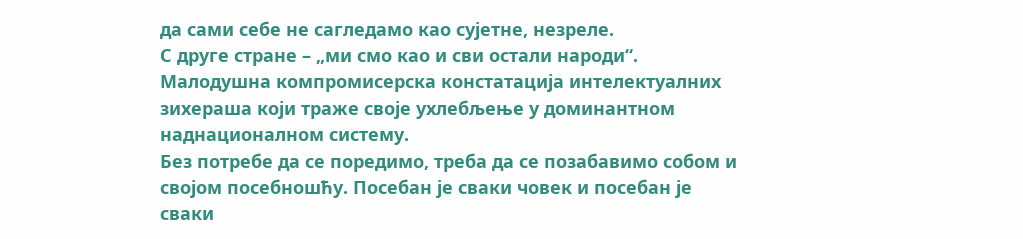да сами себе не сагледамо као сујетне, незреле.
С друге стране – „ми смо као и сви остали народи“. Малодушна компромисерска констатација интелектуалних зихераша који траже своје ухлебљење у доминантном наднационалном систему.
Без потребе да се поредимо, треба да се позабавимо собом и својом посебношћу. Посебан је сваки човек и посебан је сваки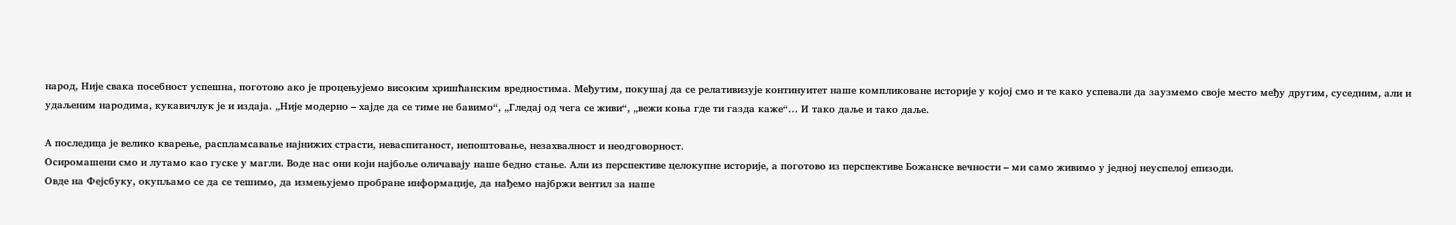народ, Није свака посебност успешна, поготово ако је процењујемо високим хришћанским вредностима. Међутим, покушај да се релативизује континуитет наше компликоване историје у којој смо и те како успевали да заузмемо своје место међу другим, суседним, али и удаљеним народима, кукавичлук је и издаја. „Није модерно – хајде да се тиме не бавимо“, „Гледај од чега се живи“, „вежи коња где ти газда каже“… И тако даље и тако даље.

А последица је велико кварење, распламсавање најнижих страсти, неваспитаност, непоштовање, незахвалност и неодговорност.
Осиромашени смо и лутамо као гуске у магли. Воде нас они који најбоље оличавају наше бедно стање. Али из перспективе целокупне историје, а поготово из перспективе Божанске вечности – ми само живимо у једној неуспелој епизоди.
Овде на Фејсбуку, окупљамо се да се тешимо, да измењујемо пробране информације, да нађемо најбржи вентил за наше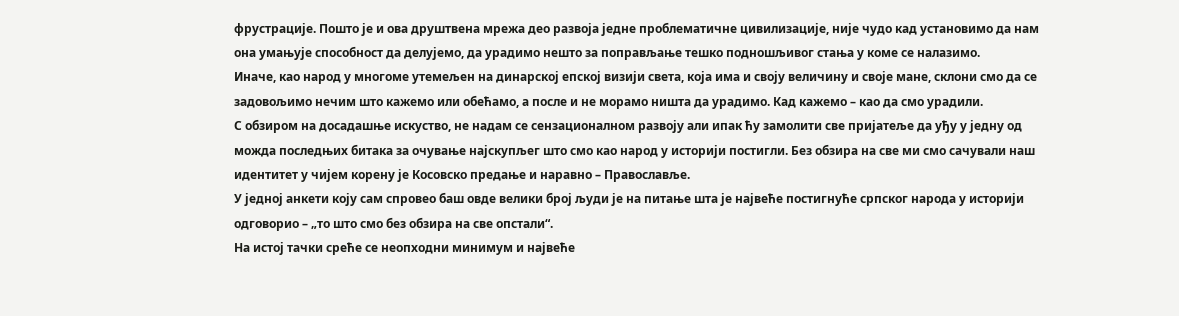фрустрације. Пошто је и ова друштвена мрежа део развоја једне проблематичне цивилизације, није чудо кад установимо да нам она умањује способност да делујемо, да урадимо нешто за поправљање тешко подношљивог стања у коме се налазимо.
Иначе, као народ у многоме утемељен на динарској епској визији света, која има и своју величину и своје мане, склони смо да се задовољимо нечим што кажемо или обећамо, а после и не морамо ништа да урадимо. Кад кажемо – као да смо урадили.
С обзиром на досадашње искуство, не надам се сензационалном развоју али ипак ћу замолити све пријатеље да уђу у једну од можда последњих битака за очување најскупљег што смо као народ у историји постигли. Без обзира на све ми смо сачували наш идентитет у чијем корену је Косовско предање и наравно – Православље.
У једној анкети коју сам спровео баш овде велики број људи је на питање шта је највеће постигнуће српског народа у историји одговорио – „то што смо без обзира на све опстали“.
На истој тачки среће се неопходни минимум и највеће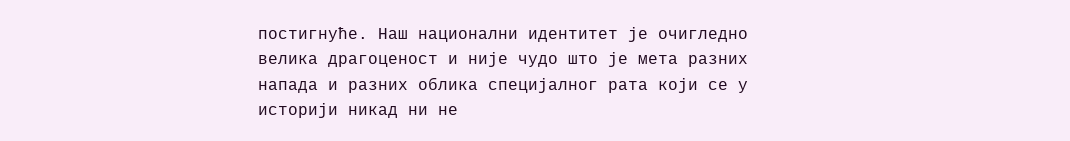постигнуће. Наш национални идентитет је очигледно велика драгоценост и није чудо што је мета разних напада и разних облика специјалног рата који се у историји никад ни не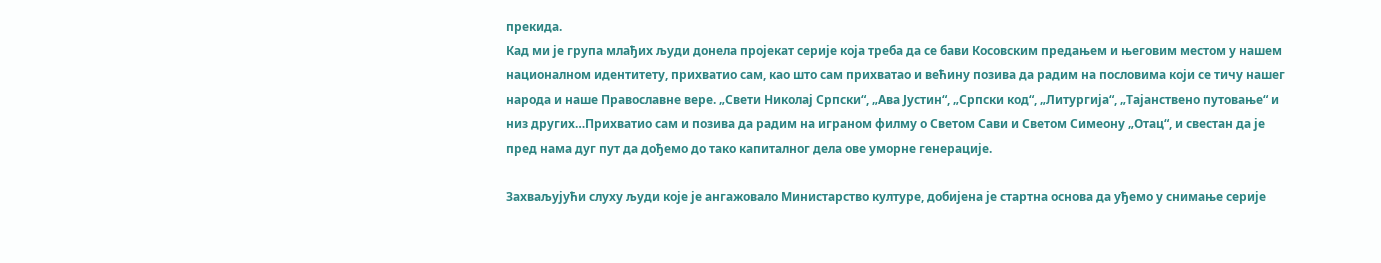прекида.
Кад ми је група млађих људи донела пројекат серије која треба да се бави Косовским предањем и његовим местом у нашем националном идентитету, прихватио сам, као што сам прихватао и већину позива да радим на пословима који се тичу нашег народа и наше Православне вере. „Свети Николај Српски“, „Ава Јустин“, „Српски код“, „Литургија“, „Тајанствено путовање“ и низ других…Прихватио сам и позива да радим на играном филму о Светом Сави и Светом Симеону „Отац“, и свестан да је пред нама дуг пут да дођемо до тако капиталног дела ове уморне генерације.

Захваљујући слуху људи које је ангажовало Министарство културе, добијена је стартна основа да уђемо у снимање серије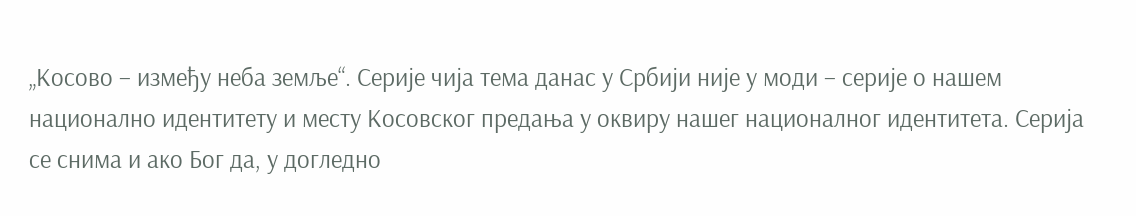„Косово – између неба земље“. Серије чија тема данас у Србији није у моди – серије о нашем национално идентитету и месту Косовског предања у оквиру нашег националног идентитета. Серија се снима и ако Бог да, у догледно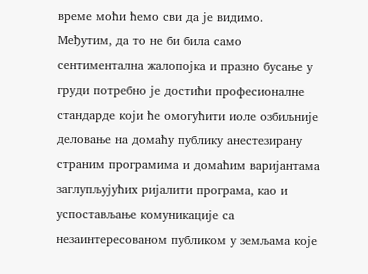време моћи ћемо сви да је видимо.
Међутим, да то не би била само сентиментална жалопојка и празно бусање у груди потребно је достићи професионалне стандарде који ће омогућити иоле озбиљније деловање на домаћу публику анестезирану страним програмима и домаћим варијантама заглупљујућих ријалити програма, као и успостављање комуникације са незаинтересованом публиком у земљама које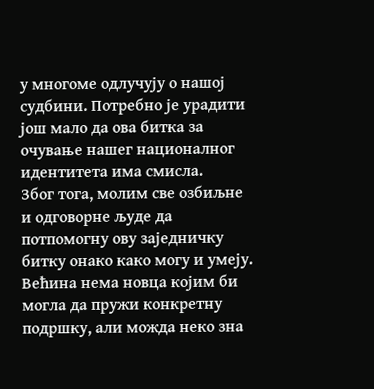у многоме одлучују о нашој судбини. Потребно је урадити још мало да ова битка за очување нашег националног идентитета има смисла.
Због тога, молим све озбиљне и одговорне људе да потпомогну ову заједничку битку онако како могу и умеју. Већина нема новца којим би могла да пружи конкретну подршку, али можда неко зна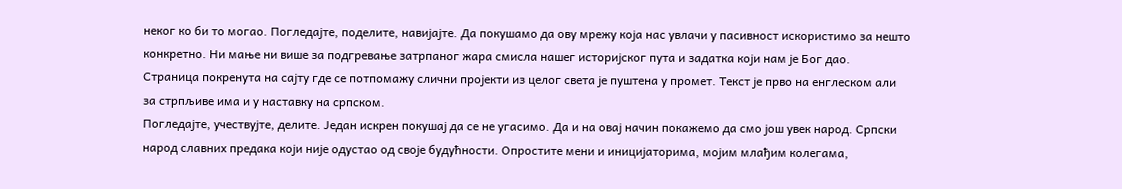неког ко би то могао. Погледајте, поделите, навијајте. Да покушамо да ову мрежу која нас увлачи у пасивност искористимо за нешто конкретно. Ни мање ни више за подгревање затрпаног жара смисла нашег историјског пута и задатка који нам је Бог дао.
Страница покренута на сајту где се потпомажу слични пројекти из целог света је пуштена у промет. Текст је прво на енглеском али за стрпљиве има и у наставку на српском.
Погледајте, учествујте, делите. Један искрен покушај да се не угасимо. Да и на овај начин покажемо да смо још увек народ. Српски народ славних предака који није одустао од своје будућности. Опростите мени и иницијаторима, мојим млађим колегама,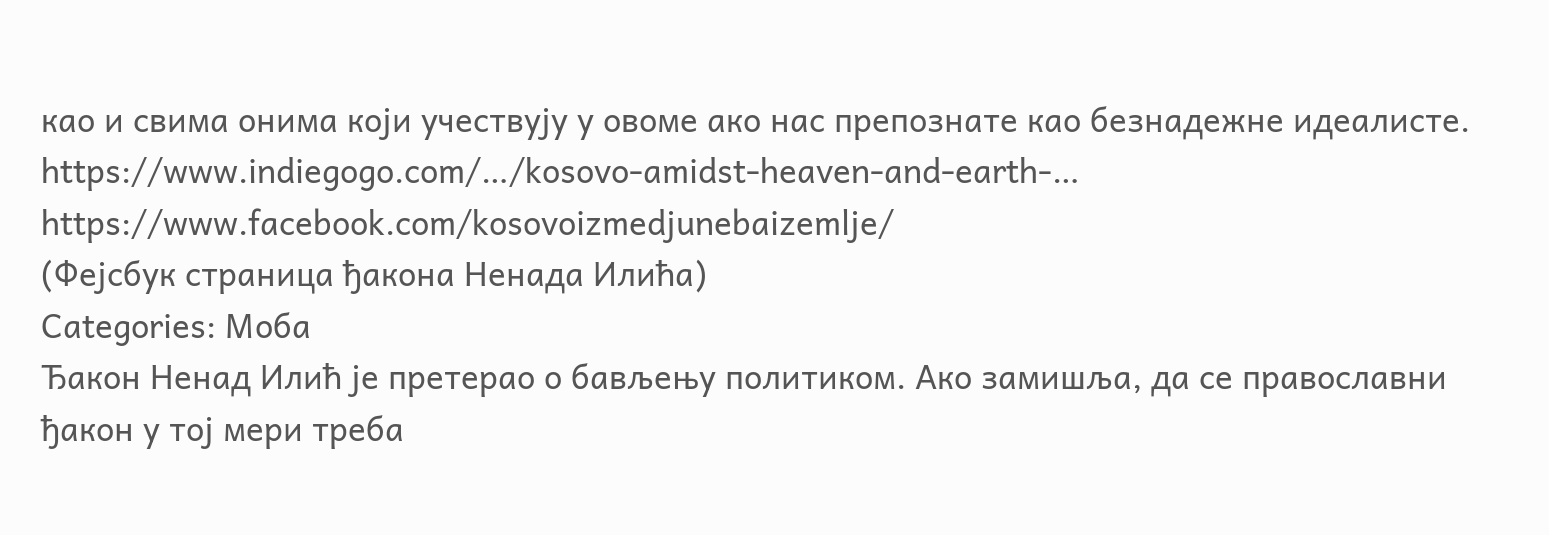као и свима онима који учествују у овоме ако нас препознате као безнадежне идеалисте.
https://www.indiegogo.com/…/kosovo-amidst-heaven-and-earth-…
https://www.facebook.com/kosovoizmedjunebaizemlje/
(Фејсбук страница ђакона Ненада Илића)
Categories: Моба
Ђакон Ненад Илић је претерао о бављењу политиком. Ако замишља, да се православни ђакон у тој мери треба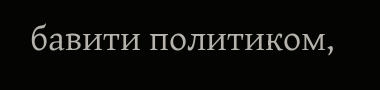бавити политиком,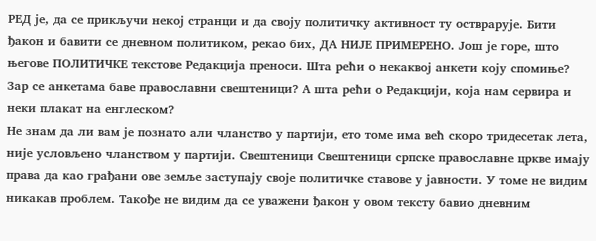РЕД је, да се прикључи некој странци и да своју политичку активност ту остврарује. Бити ђакон и бавити се дневном политиком, рекао бих, ДА НИЈЕ ПРИМЕРЕНО. Још је горе, што његове ПОЛИТИЧКЕ текстове Редакција преноси. Шта рећи о некаквој анкети коју спомиње? Зар се анкетама баве православни свештеници? А шта рећи о Редакцији, која нам сервира и неки плакат на енглеском?
Не знам да ли вам је познато али чланство у партији, ето томе има већ скоро тридесетак лета, није условљено чланством у партији. Свештеници Свештеници српске православне цркве имају права да као грађани ове земље заступају своје политичке ставове у јавности. У томе не видим никакав проблем. Такође не видим да се уважени ђакон у овом тексту бавио дневним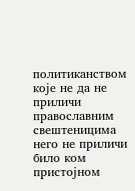политиканством које не да не приличи православним свештеницима него не приличи било ком пристојном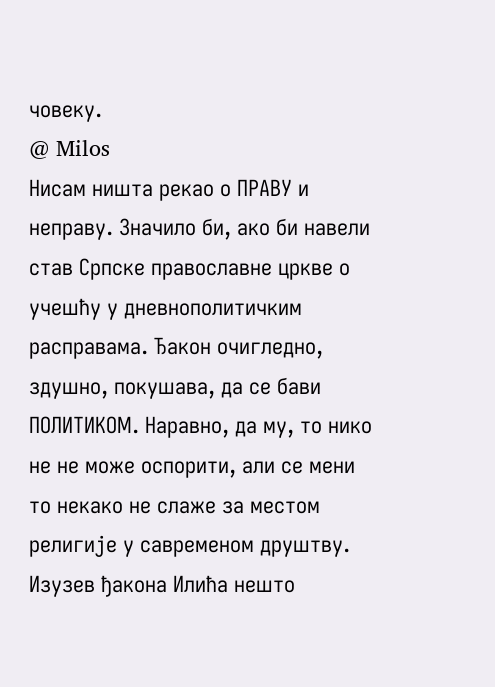човеку.
@ Milos
Нисам ништа рекао о ПРАВУ и неправу. Значило би, ако би навели став Српске православне цркве о учешћу у дневнополитичким расправама. Ђакон очигледно, здушно, покушава, да се бави ПОЛИТИКОМ. Наравно, да му, то нико не не може оспорити, али се мени то некако не слаже за местом религије у савременом друштву. Изузев ђакона Илића нешто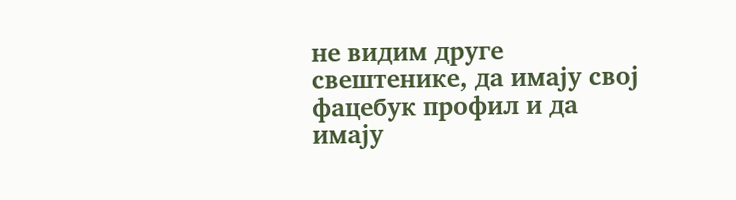не видим друге свештенике, да имају свој фацебук профил и да имају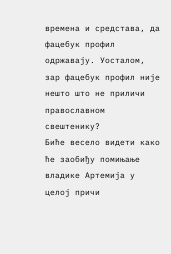времена и средстава, да фацебук профил одржавају. Уосталом, зар фацебук профил није нешто што не приличи православном свештенику?
Биће весело видети како ће заобиђу помињање владике Артемија у целој причи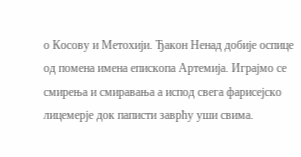о Косову и Метохији. Ђакон Ненад добије оспице од помена имена епископа Артемија. Играјмо се смирења и смиравања а испод свега фарисејско лицемерје док паписти заврћу уши свима.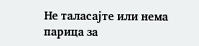Не таласајте или нема парица за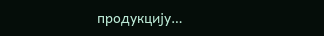продукцију…